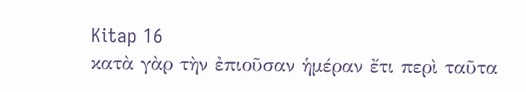Kitap 16
κατὰ γὰρ τὴν ἐπιοῦσαν ἡμέραν ἔτι περὶ ταῦτα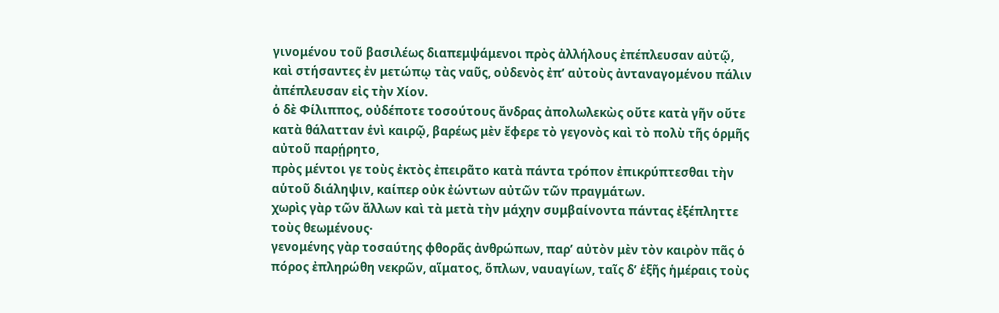γινομένου τοῦ βασιλέως διαπεμψάμενοι πρὸς ἀλλήλους ἐπέπλευσαν αὐτῷ, καὶ στήσαντες ἐν μετώπῳ τὰς ναῦς, οὐδενὸς ἐπʼ αὐτοὺς ἀνταναγομένου πάλιν ἀπέπλευσαν εἰς τὴν Χίον.
ὁ δὲ Φίλιππος, οὐδέποτε τοσούτους ἄνδρας ἀπολωλεκὼς οὔτε κατὰ γῆν οὔτε κατὰ θάλατταν ἑνὶ καιρῷ, βαρέως μὲν ἔφερε τὸ γεγονὸς καὶ τὸ πολὺ τῆς ὁρμῆς αὐτοῦ παρῄρητο,
πρὸς μέντοι γε τοὺς ἐκτὸς ἐπειρᾶτο κατὰ πάντα τρόπον ἐπικρύπτεσθαι τὴν αὑτοῦ διάληψιν, καίπερ οὐκ ἐώντων αὐτῶν τῶν πραγμάτων.
χωρὶς γὰρ τῶν ἄλλων καὶ τὰ μετὰ τὴν μάχην συμβαίνοντα πάντας ἐξέπληττε τοὺς θεωμένους·
γενομένης γὰρ τοσαύτης φθορᾶς ἀνθρώπων, παρʼ αὐτὸν μὲν τὸν καιρὸν πᾶς ὁ πόρος ἐπληρώθη νεκρῶν, αἵματος, ὅπλων, ναυαγίων, ταῖς δʼ ἑξῆς ἡμέραις τοὺς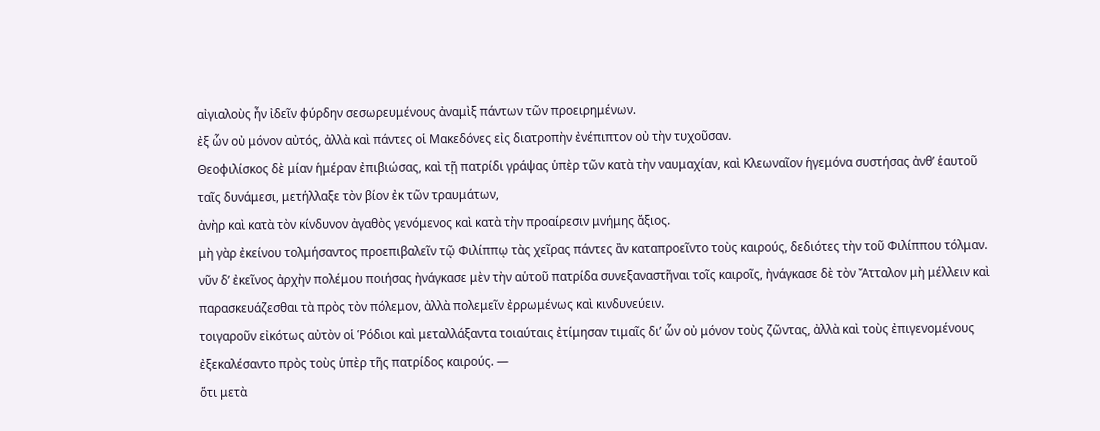αἰγιαλοὺς ἦν ἰδεῖν φύρδην σεσωρευμένους ἀναμὶξ πάντων τῶν προειρημένων.
ἐξ ὧν οὐ μόνον αὐτός, ἀλλὰ καὶ πάντες οἱ Μακεδόνες εἰς διατροπὴν ἐνέπιπτον οὐ τὴν τυχοῦσαν.
Θεοφιλίσκος δὲ μίαν ἡμέραν ἐπιβιώσας, καὶ τῇ πατρίδι γράψας ὑπὲρ τῶν κατὰ τὴν ναυμαχίαν, καὶ Κλεωναῖον ἡγεμόνα συστήσας ἀνθʼ ἑαυτοῦ ταῖς δυνάμεσι, μετήλλαξε τὸν βίον ἐκ τῶν τραυμάτων,
ἀνὴρ καὶ κατὰ τὸν κίνδυνον ἀγαθὸς γενόμενος καὶ κατὰ τὴν προαίρεσιν μνήμης ἄξιος.
μὴ γὰρ ἐκείνου τολμήσαντος προεπιβαλεῖν τῷ Φιλίππῳ τὰς χεῖρας πάντες ἂν καταπροεῖντο τοὺς καιρούς, δεδιότες τὴν τοῦ Φιλίππου τόλμαν.
νῦν δʼ ἐκεῖνος ἀρχὴν πολέμου ποιήσας ἠνάγκασε μὲν τὴν αὑτοῦ πατρίδα συνεξαναστῆναι τοῖς καιροῖς, ἠνάγκασε δὲ τὸν Ἄτταλον μὴ μέλλειν καὶ παρασκευάζεσθαι τὰ πρὸς τὸν πόλεμον, ἀλλὰ πολεμεῖν ἐρρωμένως καὶ κινδυνεύειν.
τοιγαροῦν εἰκότως αὐτὸν οἱ Ῥόδιοι καὶ μεταλλάξαντα τοιαύταις ἐτίμησαν τιμαῖς διʼ ὧν οὐ μόνον τοὺς ζῶντας, ἀλλὰ καὶ τοὺς ἐπιγενομένους ἐξεκαλέσαντο πρὸς τοὺς ὑπὲρ τῆς πατρίδος καιρούς. —
ὅτι μετὰ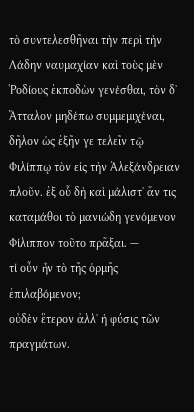τὸ συντελεσθῆναι τὴν περὶ τὴν Λάδην ναυμαχίαν καὶ τοὺς μὲν Ῥοδίους ἐκποδὼν γενέσθαι, τὸν δʼ Ἄτταλον μηδέπω συμμεμιχέναι, δῆλον ὡς ἐξῆν γε τελεῖν τῷ Φιλίππῳ τὸν εἰς τὴν Ἀλεξάνδρειαν πλοῦν. ἐξ οὗ δὴ καὶ μάλιστʼ ἄν τις καταμάθοι τὸ μανιώδη γενόμενον Φίλιππον τοῦτο πρᾶξαι. —
τί οὖν ἦν τὸ τῆς ὁρμῆς ἐπιλαβόμενον;
οὐδὲν ἕτερον ἀλλʼ ἡ φύσις τῶν πραγμάτων.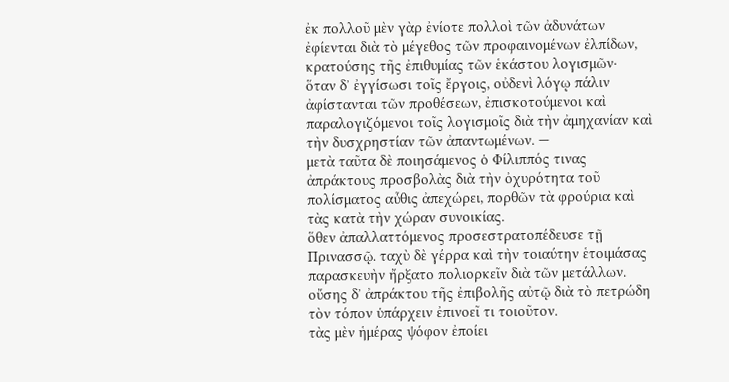ἐκ πολλοῦ μὲν γὰρ ἐνίοτε πολλοὶ τῶν ἀδυνάτων ἐφίενται διὰ τὸ μέγεθος τῶν προφαινομένων ἐλπίδων, κρατούσης τῆς ἐπιθυμίας τῶν ἑκάστου λογισμῶν·
ὅταν δʼ ἐγγίσωσι τοῖς ἔργοις, οὐδενὶ λόγῳ πάλιν ἀφίστανται τῶν προθέσεων, ἐπισκοτούμενοι καὶ παραλογιζόμενοι τοῖς λογισμοῖς διὰ τὴν ἀμηχανίαν καὶ τὴν δυσχρηστίαν τῶν ἀπαντωμένων. —
μετὰ ταῦτα δὲ ποιησάμενος ὁ Φίλιππός τινας ἀπράκτους προσβολὰς διὰ τὴν ὀχυρότητα τοῦ πολίσματος αὖθις ἀπεχώρει, πορθῶν τὰ φρούρια καὶ τὰς κατὰ τὴν χώραν συνοικίας.
ὅθεν ἀπαλλαττόμενος προσεστρατοπέδευσε τῇ Πρινασσῷ. ταχὺ δὲ γέρρα καὶ τὴν τοιαύτην ἑτοιμάσας παρασκευὴν ἤρξατο πολιορκεῖν διὰ τῶν μετάλλων.
οὔσης δʼ ἀπράκτου τῆς ἐπιβολῆς αὐτῷ διὰ τὸ πετρώδη τὸν τόπον ὑπάρχειν ἐπινοεῖ τι τοιοῦτον.
τὰς μὲν ἡμέρας ψόφον ἐποίει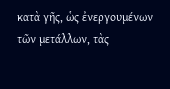κατὰ γῆς, ὡς ἐνεργουμένων τῶν μετάλλων, τὰς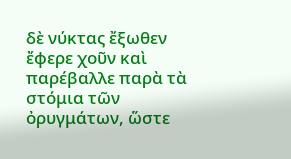δὲ νύκτας ἔξωθεν ἔφερε χοῦν καὶ παρέβαλλε παρὰ τὰ στόμια τῶν ὀρυγμάτων, ὥστε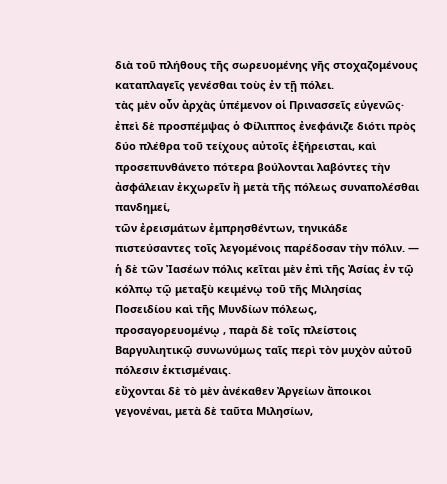διὰ τοῦ πλήθους τῆς σωρευομένης γῆς στοχαζομένους καταπλαγεῖς γενέσθαι τοὺς ἐν τῇ πόλει.
τὰς μὲν οὖν ἀρχὰς ὑπέμενον οἱ Πρινασσεῖς εὐγενῶς· ἐπεὶ δὲ προσπέμψας ὁ Φίλιππος ἐνεφάνιζε διότι πρὸς δύο πλέθρα τοῦ τείχους αὐτοῖς ἐξήρεισται, καὶ προσεπυνθάνετο πότερα βούλονται λαβόντες τὴν ἀσφάλειαν ἐκχωρεῖν ἢ μετὰ τῆς πόλεως συναπολέσθαι πανδημεί,
τῶν ἐρεισμάτων ἐμπρησθέντων, τηνικάδε πιστεύσαντες τοῖς λεγομένοις παρέδοσαν τὴν πόλιν. —
ἡ δὲ τῶν Ἰασέων πόλις κεῖται μὲν ἐπὶ τῆς Ἀσίας ἐν τῷ κόλπῳ τῷ μεταξὺ κειμένῳ τοῦ τῆς Μιλησίας Ποσειδίου καὶ τῆς Μυνδίων πόλεως, προσαγορευομένῳ , παρὰ δὲ τοῖς πλείστοις Βαργυλιητικῷ συνωνύμως ταῖς περὶ τὸν μυχὸν αὐτοῦ πόλεσιν ἐκτισμέναις.
εὔχονται δὲ τὸ μὲν ἀνέκαθεν Ἀργείων ἄποικοι γεγονέναι, μετὰ δὲ ταῦτα Μιλησίων,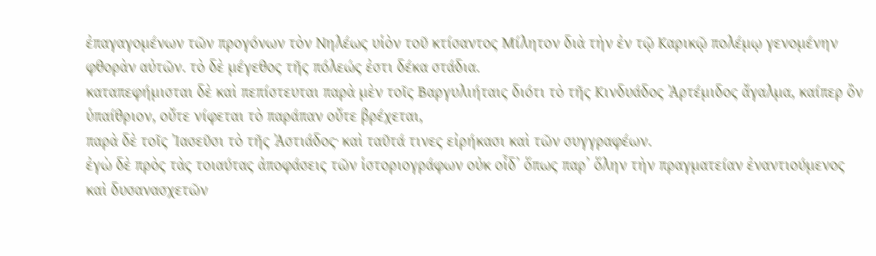ἐπαγαγομένων τῶν προγόνων τὸν Νηλέως υἱὸν τοῦ κτίσαντος Μίλητον διὰ τὴν ἐν τῷ Καρικῷ πολέμῳ γενομένην φθορὰν αὐτῶν. τὸ δὲ μέγεθος τῆς πόλεώς ἐστι δέκα στάδια.
καταπεφήμισται δὲ καὶ πεπίστευται παρὰ μὲν τοῖς Βαργυλιήταις διότι τὸ τῆς Κινδυάδος Ἀρτέμιδος ἄγαλμα, καίπερ ὂν ὑπαίθριον, οὔτε νίφεται τὸ παράπαν οὔτε βρέχεται,
παρὰ δὲ τοῖς Ἰασεῦσι τὸ τῆς Ἀστιάδος· καὶ ταῦτά τινες εἰρήκασι καὶ τῶν συγγραφέων.
ἐγὼ δὲ πρὸς τὰς τοιαύτας ἀποφάσεις τῶν ἱστοριογράφων οὐκ οἶδʼ ὅπως παρʼ ὅλην τὴν πραγματείαν ἐναντιούμενος καὶ δυσανασχετῶν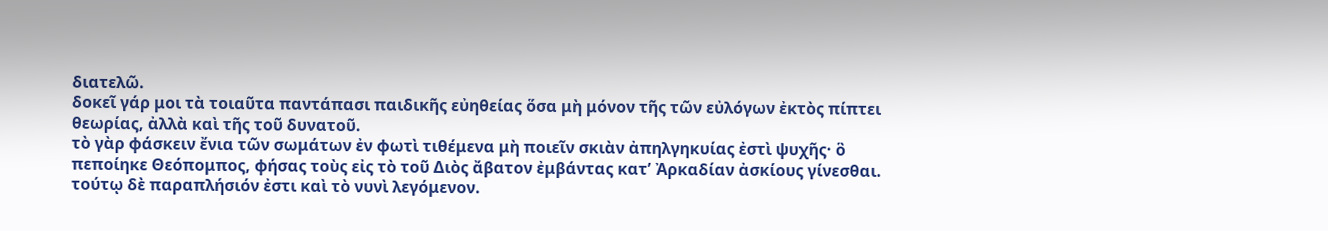διατελῶ.
δοκεῖ γάρ μοι τὰ τοιαῦτα παντάπασι παιδικῆς εὐηθείας ὅσα μὴ μόνον τῆς τῶν εὐλόγων ἐκτὸς πίπτει θεωρίας, ἀλλὰ καὶ τῆς τοῦ δυνατοῦ.
τὸ γὰρ φάσκειν ἔνια τῶν σωμάτων ἐν φωτὶ τιθέμενα μὴ ποιεῖν σκιὰν ἀπηλγηκυίας ἐστὶ ψυχῆς· ὃ πεποίηκε Θεόπομπος, φήσας τοὺς εἰς τὸ τοῦ Διὸς ἄβατον ἐμβάντας κατʼ Ἀρκαδίαν ἀσκίους γίνεσθαι.
τούτῳ δὲ παραπλήσιόν ἐστι καὶ τὸ νυνὶ λεγόμενον.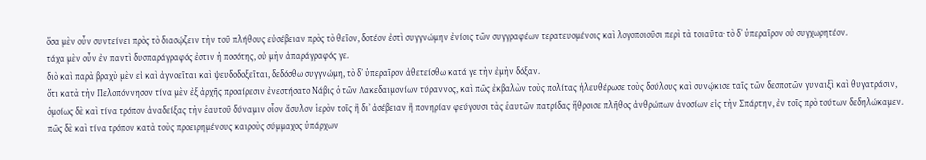ὅσα μὲν οὖν συντείνει πρὸς τὸ διασῴζειν τὴν τοῦ πλήθους εὐσέβειαν πρὸς τὸ θεῖον, δοτέον ἐστὶ συγγνώμην ἐνίοις τῶν συγγραφέων τερατευομένοις καὶ λογοποιοῦσι περὶ τὰ τοιαῦτα· τὸ δʼ ὑπεραῖρον οὐ συγχωρητέον.
τάχα μὲν οὖν ἐν παντὶ δυσπαράγραφός ἐστιν ἡ ποσότης, οὐ μὴν ἀπαράγραφός γε.
διὸ καὶ παρὰ βραχὺ μὲν εἰ καὶ ἀγνοεῖται καὶ ψευδοδοξεῖται, δεδόσθω συγγνώμη, τὸ δʼ ὑπεραῖρον ἀθετείσθω κατά γε τὴν ἐμὴν δόξαν.
ὅτι κατὰ τὴν Πελοπόννησον τίνα μὲν ἐξ ἀρχῆς προαίρεσιν ἐνεστήσατο Νάβις ὁ τῶν Λακεδαιμονίων τύραννος, καὶ πῶς ἐκβαλὼν τοὺς πολίτας ἠλευθέρωσε τοὺς δούλους καὶ συνῴκισε ταῖς τῶν δεσποτῶν γυναιξὶ καὶ θυγατράσιν,
ὁμοίως δὲ καὶ τίνα τρόπον ἀναδείξας τὴν ἑαυτοῦ δύναμιν οἷον ἄσυλον ἱερὸν τοῖς ἢ διʼ ἀσέβειαν ἢ πονηρίαν φεύγουσι τὰς ἑαυτῶν πατρίδας ἥθροισε πλῆθος ἀνθρώπων ἀνοσίων εἰς τὴν Σπάρτην, ἐν τοῖς πρὸ τούτων δεδηλώκαμεν.
πῶς δὲ καὶ τίνα τρόπον κατὰ τοὺς προειρημένους καιροὺς σύμμαχος ὑπάρχων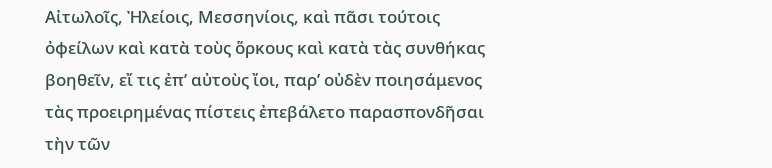Αἰτωλοῖς, Ἠλείοις, Μεσσηνίοις, καὶ πᾶσι τούτοις ὀφείλων καὶ κατὰ τοὺς ὅρκους καὶ κατὰ τὰς συνθήκας βοηθεῖν, εἴ τις ἐπʼ αὐτοὺς ἴοι, παρʼ οὐδὲν ποιησάμενος τὰς προειρημένας πίστεις ἐπεβάλετο παρασπονδῆσαι τὴν τῶν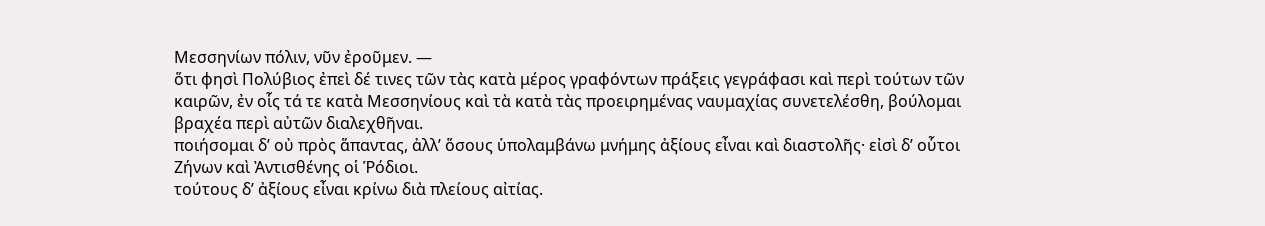Μεσσηνίων πόλιν, νῦν ἐροῦμεν. —
ὅτι φησὶ Πολύβιος ἐπεὶ δέ τινες τῶν τὰς κατὰ μέρος γραφόντων πράξεις γεγράφασι καὶ περὶ τούτων τῶν καιρῶν, ἐν οἷς τά τε κατὰ Μεσσηνίους καὶ τὰ κατὰ τὰς προειρημένας ναυμαχίας συνετελέσθη, βούλομαι βραχέα περὶ αὐτῶν διαλεχθῆναι.
ποιήσομαι δʼ οὐ πρὸς ἅπαντας, ἀλλʼ ὅσους ὑπολαμβάνω μνήμης ἀξίους εἶναι καὶ διαστολῆς· εἰσὶ δʼ οὗτοι Ζήνων καὶ Ἀντισθένης οἱ Ῥόδιοι.
τούτους δʼ ἀξίους εἶναι κρίνω διὰ πλείους αἰτίας.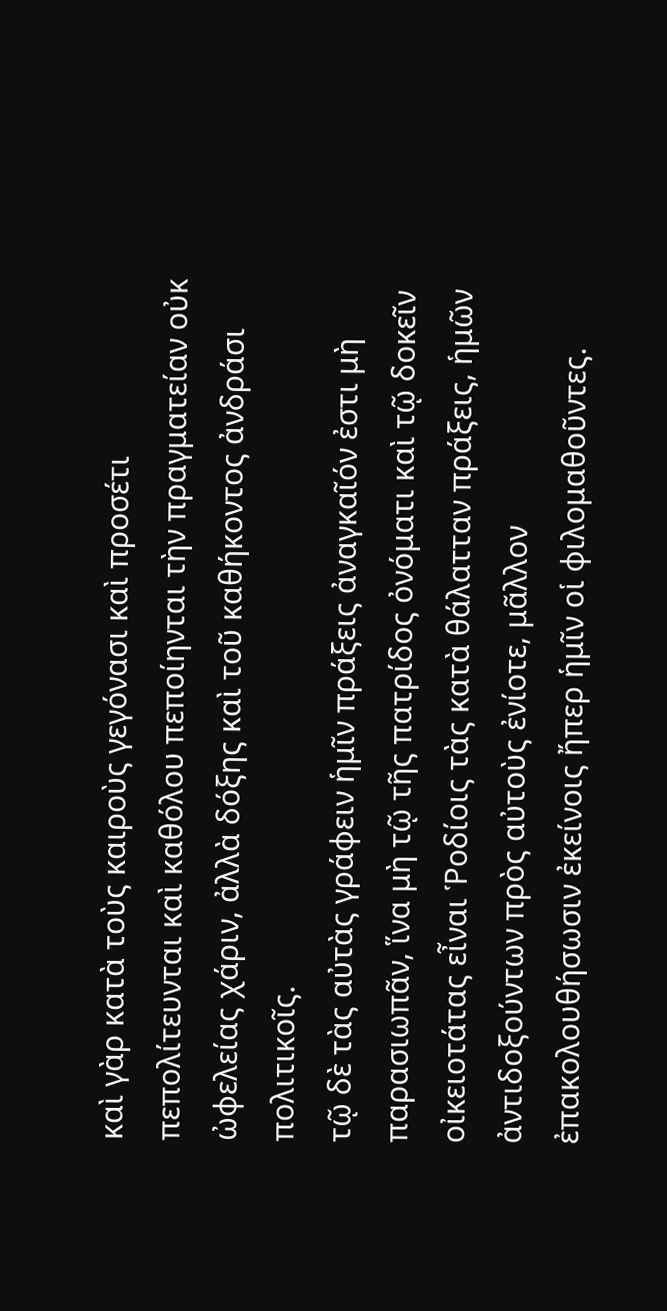καὶ γὰρ κατὰ τοὺς καιροὺς γεγόνασι καὶ προσέτι πεπολίτευνται καὶ καθόλου πεποίηνται τὴν πραγματείαν οὐκ ὠφελείας χάριν, ἀλλὰ δόξης καὶ τοῦ καθήκοντος ἀνδράσι πολιτικοῖς.
τῷ δὲ τὰς αὐτὰς γράφειν ἡμῖν πράξεις ἀναγκαῖόν ἐστι μὴ παρασιωπᾶν, ἵνα μὴ τῷ τῆς πατρίδος ὀνόματι καὶ τῷ δοκεῖν οἰκειοτάτας εἶναι Ῥοδίοις τὰς κατὰ θάλατταν πράξεις, ἡμῶν ἀντιδοξούντων πρὸς αὐτοὺς ἐνίοτε, μᾶλλον ἐπακολουθήσωσιν ἐκείνοις ἤπερ ἡμῖν οἱ φιλομαθοῦντες.